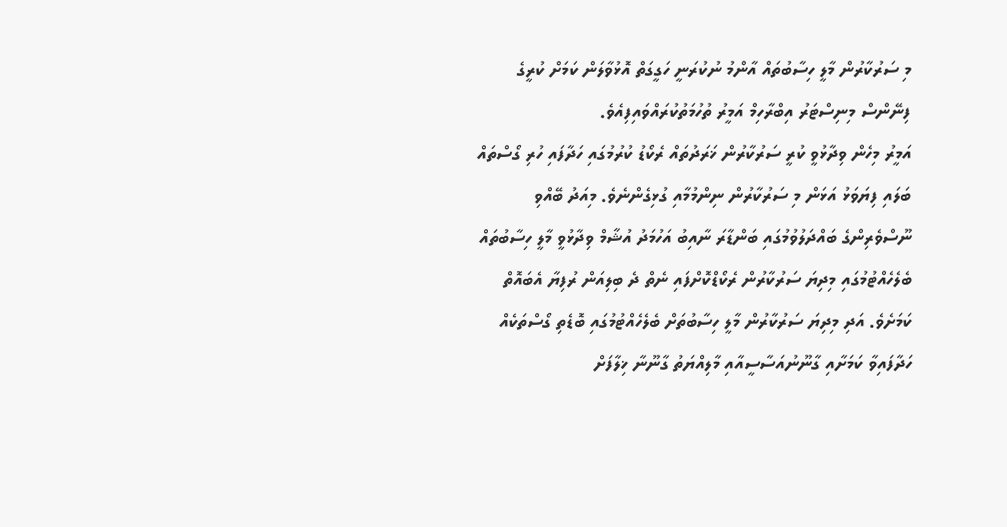މި ސަރުކާރުން މާލީ ހިސާބުތައް އާންމު ނުކުރަނީ ހަގީގަތް އޮޅުވާލަން ކަމަށް ކުރީގެ ފިނޭންސް މިނިސްޓަރު އިބްރާހިމް އަމީރު ތުހުމަތުކުރައްވައިފިއެވެ.
އަމީރު މިހެން ވިދާޅުވީ ކުރީ ސަރުކާރުން ޚަރަދުތައް ރެކޯޑު ކުރުމުގައި ހަދާފައި ހުރި ގޯސްތައް ބަލައި ފިޔަވަޅު އަޅަން މި ސަރުކާރުން ނިންމުމާއި ގުޅިގެންނެވެ. މިއަދު ބޭއްވި ނޫސްވެރިންގެ ބައްދަލުވުމުގައި ބަންޑާރަ ނާއިބު އަހުމަދު އުޝާމް ވިދާޅުވީ މާލީ ހިސާބުތައް ބެލެހެއްޓުމުގައި މިދިޔަ ސަރުކާރުން ރެކޯޑްކޮށްފައި ނެތް ދެ ބިލިއަން ރުފިޔާ އެބައޮތް ކަމަށެވެ. އަދި މިދިޔަ ސަރުކާރުން މާލީ ހިސާބުތަށް ބެލެހެއްޓުމުގައި ބޮޑެތި ގޯސްތަކެއް ހަދާފައިވާ ކަމަށާއި ގާނޫނުއަސާސީއާއި މާލިއްޔަތު ގާނޫނާ ޚިލާފަށް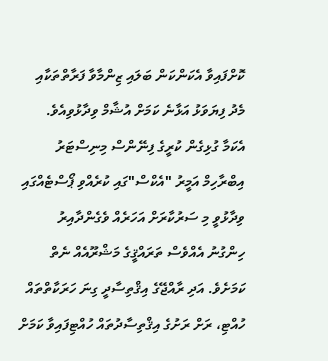ކޮށްފައިވާ އެކަންކަން ބަލައި ޒިންމާވާ ފަރާތްތަކާއި މެދު ފިޔަވަޅު އަޅާނެ ކަމަށް އުޝާމް ވިދާޅުވިއެވެ.
އެކަމާ ގުޅިގެން ކުރީގެ ފިނޭންސް މިނިސްޓަރު އިބްރާހިމް އަމީރު "އެކްސް"ގައި ކުރެއްވި ޕޯސްޓެއްގައި ވިދާޅުވީ މި ސަރުކާރަށް އަހަރެއް ވެގެންދާއިރު ހިންގުނު އެއްވެސް ތަރައްޤީގެ މަޝްރޫއެއް ނެތް ކަމަށެވެ. އަދި ރާއްޖޭގެ އިޤްތިސާދީ ގިނަ ހަރަކާތްތައް ހުއްޓި، ރަށް ރަށުގެ އިޤްތިސާދުތައް ހުއްޓިފައިވާ ކަމަށް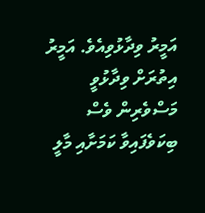އަމީރު ވިދާޅުވިއެވެ. އަމީރު އިތުރަށް ވިދާޅުވީ މަސްވެރިން ވެސް ބިކަވެފައިވާ ކަމަށާއި މާލީ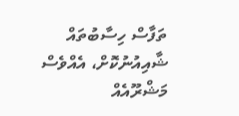ތަފާސް ހިސާބުތައް ޝާއިއުނުކޮށް، އެއްވެސް މަޝްރޫއެއް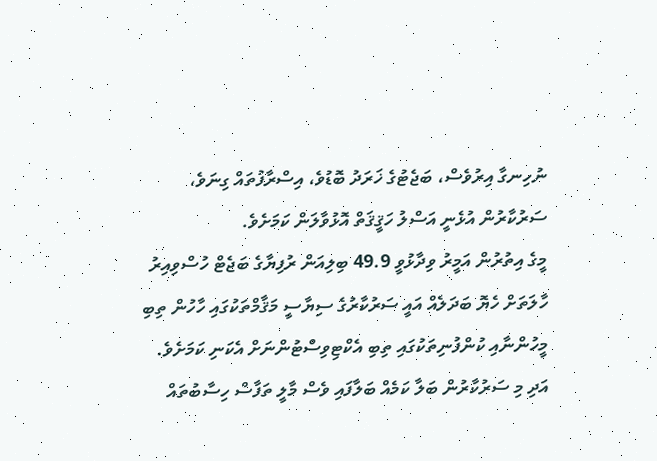ނުހިނގާ އިރުވެސް، ބަޖެޓުގެ ޚަރަދު ބޮޑުވެ، އިސްރާފުތައް ގިނަވެ، ސަރުކާރުން އުޅެނީ އަސްލު ހަޤީޤަތް އޮޅުވާލަން ކަމަށެވެ.
މީގެ އިތުރުން އަމީރު ވިދާޅުވީ 49.9 ބިލިއަން ރުފިޔާގެ ބަޖެޓް ހުސްވިއިރު ހާލަތަށް ހެޔޮ ބަދަލެއް އައީ ސަރުކާރުގެ ސިޔާސީ މަޤާމްތަކުގައި ހާހުން ތިބި މީހުންނާއި ކުންފުނިތަކުގައި ތިބި އެކްޓިވިސްޓުންނަށް އެކަނި ކަމަށެވެ. އަދި މި ސަރުކާރުން ބަލާ ކަމެއް ބަލާފައި ވެސް މާލީ ތަފާސް ހިސާބުތައް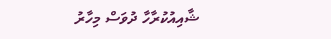ޝާއިއުކުރާހާ ދުވަސް މިހާރު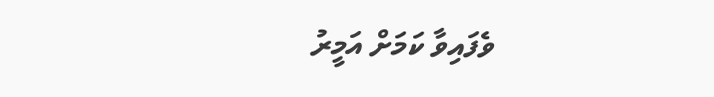ވެފައިވާ ކަމަށް އަމީރު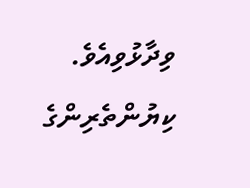ވިދާޅުވިއެވެ.
ކިޔުންތެރިންގެ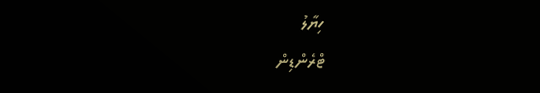ހިޔާލު
ޓްރެންޑިން